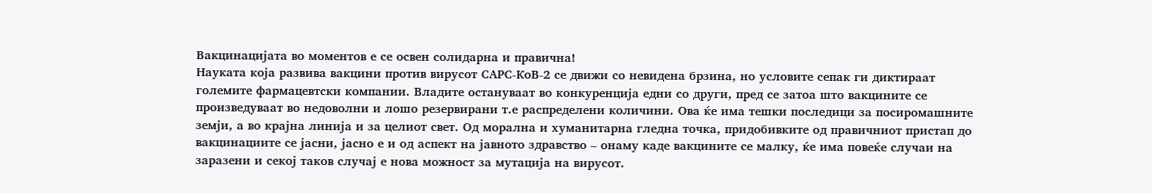Вакцинацијата во моментов е се освен солидарна и правична!
Науката која развива вакцини против вирусот САРС-КоВ-2 се движи со невидена брзина, но условите сепак ги диктираат големите фармацевтски компании. Владите остануваат во конкуренција едни со други, пред се затоа што вакцините се произведуваат во недоволни и лошо резервирани т.е распределени количини. Ова ќе има тешки последици за посиромашните земји, а во крајна линија и за целиот свет. Од морална и хуманитарна гледна точка, придобивките од правичниот пристап до вакцинациите се јасни, јасно е и од аспект на јавното здравство – онаму каде вакцините се малку, ќе има повеќе случаи на заразени и секој таков случај е нова можност за мутација на вирусот.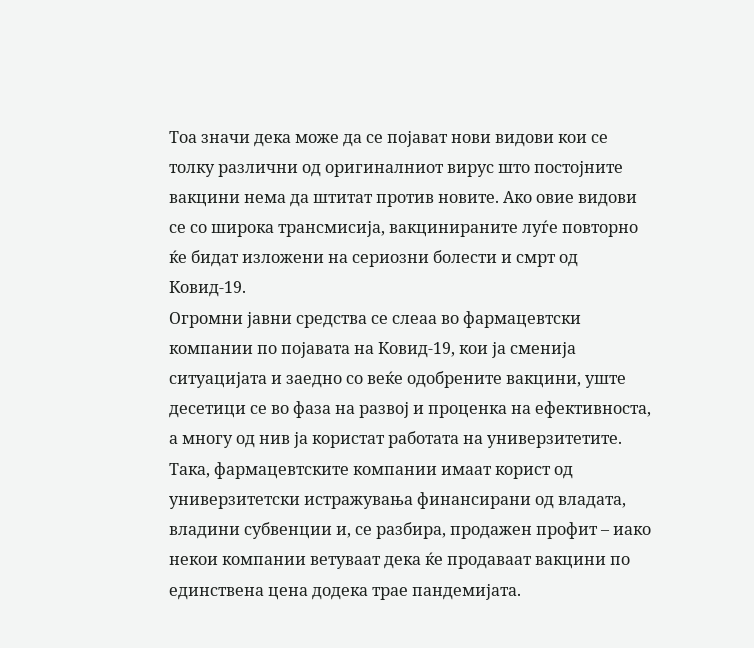Тоа значи дека може да се појават нови видови кои се толку различни од оригиналниот вирус што постојните вакцини нема да штитат против новите. Ако овие видови се со широка трансмисија, вакцинираните луѓе повторно ќе бидат изложени на сериозни болести и смрт од Ковид-19.
Огромни јавни средства се слеаа во фармацевтски компании по појавата на Ковид-19, кои ја сменија ситуацијата и заедно со веќе одобрените вакцини, уште десетици се во фаза на развој и проценка на ефективноста, а многу од нив ја користат работата на универзитетите. Така, фармацевтските компании имаат корист од универзитетски истражувања финансирани од владата, владини субвенции и, се разбира, продажен профит – иако некои компании ветуваат дека ќе продаваат вакцини по единствена цена додека трае пандемијата.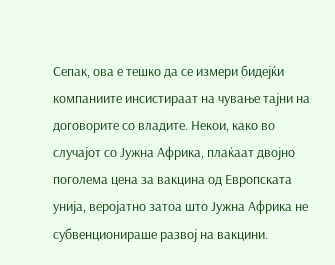Сепак, ова е тешко да се измери бидејќи компаниите инсистираат на чување тајни на договорите со владите. Некои, како во случајот со Јужна Африка, плаќаат двојно поголема цена за вакцина од Европската унија, веројатно затоа што Јужна Африка не субвенционираше развој на вакцини.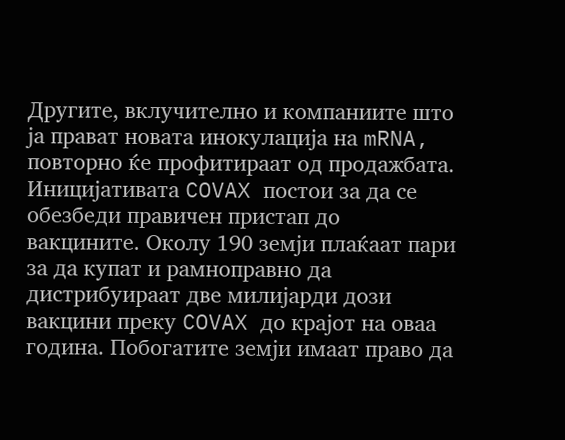Другите, вклучително и компаниите што ја прават новата инокулација на mRNA, повторно ќе профитираат од продажбата.
Иницијативата COVAX постои за да се обезбеди правичен пристап до вакцините. Околу 190 земји плаќаат пари за да купат и рамноправно да дистрибуираат две милијарди дози вакцини преку COVAX до крајот на оваа година. Побогатите земји имаат право да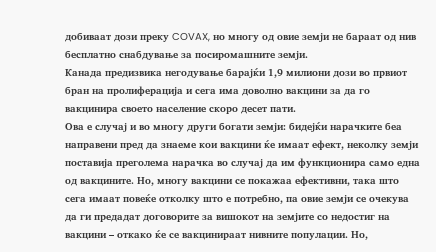добиваат дози преку COVAX, но многу од овие земји не бараат од нив бесплатно снабдување за посиромашните земји.
Канада предизвика негодување барајќи 1,9 милиони дози во првиот бран на пролиферација и сега има доволно вакцини за да го вакцинира своето население скоро десет пати.
Ова е случај и во многу други богати земји: бидејќи нарачките беа направени пред да знаеме кои вакцини ќе имаат ефект, неколку земји поставија преголема нарачка во случај да им функционира само една од вакцините. Но, многу вакцини се покажаа ефективни, така што сега имаат повеќе отколку што е потребно, па овие земји се очекува да ги предадат договорите за вишокот на земјите со недостиг на вакцини – откако ќе се вакцинираат нивните популации. Но,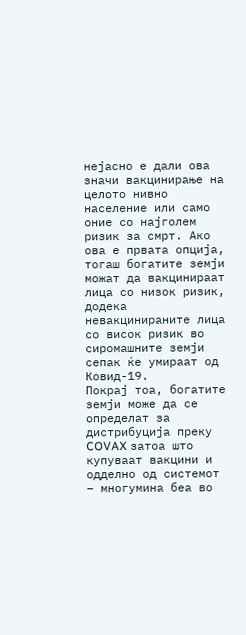нејасно е дали ова значи вакцинирање на целото нивно население или само оние со најголем ризик за смрт. Ако ова е првата опција, тогаш богатите земји можат да вакцинираат лица со низок ризик, додека невакцинираните лица со висок ризик во сиромашните земји сепак ќе умираат од Ковид-19.
Покрај тоа, богатите земји може да се определат за дистрибуција преку COVAX затоа што купуваат вакцини и одделно од системот – многумина беа во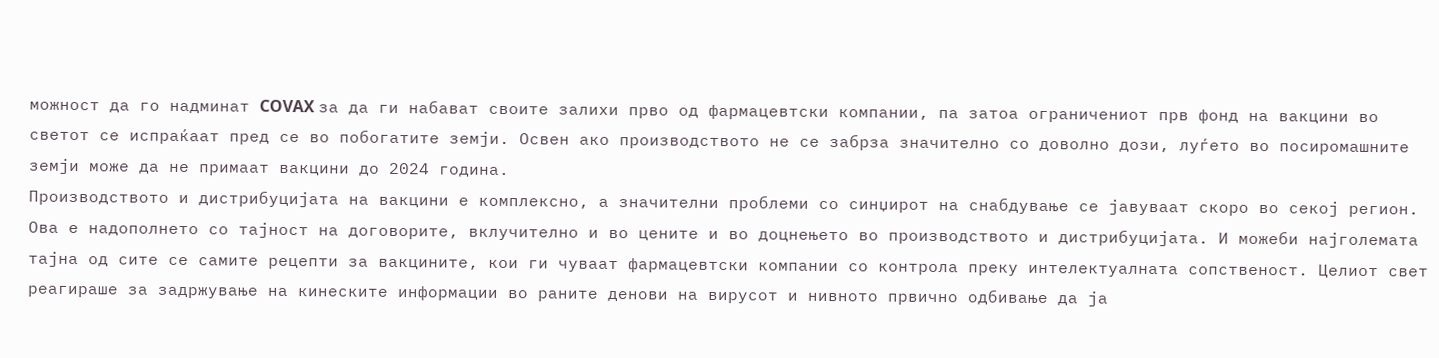можност да го надминат COVAX за да ги набават своите залихи прво од фармацевтски компании, па затоа ограничениот прв фонд на вакцини во светот се испраќаат пред се во побогатите земји. Освен ако производството не се забрза значително со доволно дози, луѓето во посиромашните земји може да не примаат вакцини до 2024 година.
Производството и дистрибуцијата на вакцини е комплексно, а значителни проблеми со синџирот на снабдување се јавуваат скоро во секој регион. Ова е надополнето со тајност на договорите, вклучително и во цените и во доцнењето во производството и дистрибуцијата. И можеби најголемата тајна од сите се самите рецепти за вакцините, кои ги чуваат фармацевтски компании со контрола преку интелектуалната сопственост. Целиот свет реагираше за задржување на кинеските информации во раните денови на вирусот и нивното првично одбивање да ја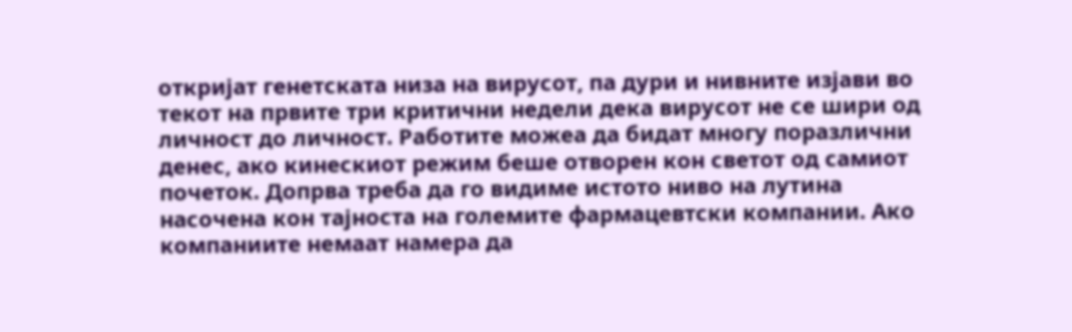откријат генетската низа на вирусот, па дури и нивните изјави во текот на првите три критични недели дека вирусот не се шири од личност до личност. Работите можеа да бидат многу поразлични денес, ако кинескиот режим беше отворен кон светот од самиот почеток. Допрва треба да го видиме истото ниво на лутина насочена кон тајноста на големите фармацевтски компании. Ако компаниите немаат намера да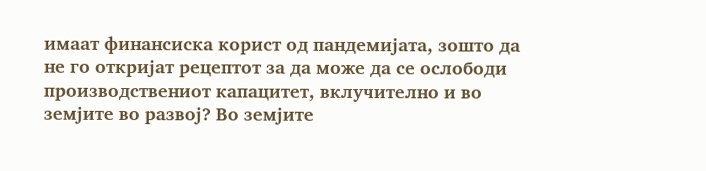имаат финансиска корист од пандемијата, зошто да не го откријат рецептот за да може да се ослободи производствениот капацитет, вклучително и во земјите во развој? Во земјите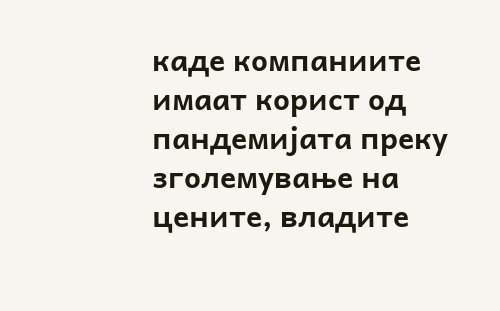каде компаниите имаат корист од пандемијата преку зголемување на цените, владите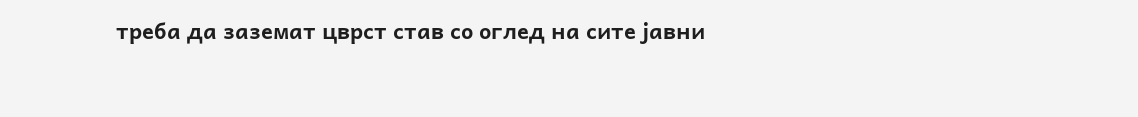треба да заземат цврст став со оглед на сите јавни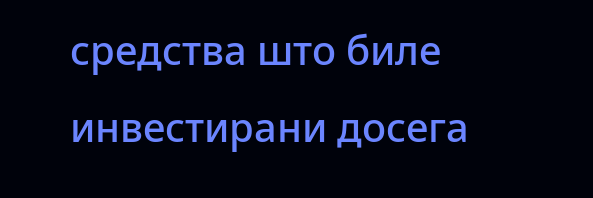средства што биле инвестирани досега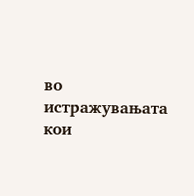во истражувањата кои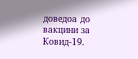доведоа до вакцини за Ковид-19.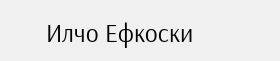Илчо Ефкоски